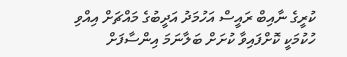ކުރީގެ ނާއިބް ރައީސް އަހުމަދު އަދީބުގެ މައްޗަށް އިއްވި ހުކުމަކީ ކޮށްފައިވާ ކުށަށް ބަލާނަމަ އިންސާފަށް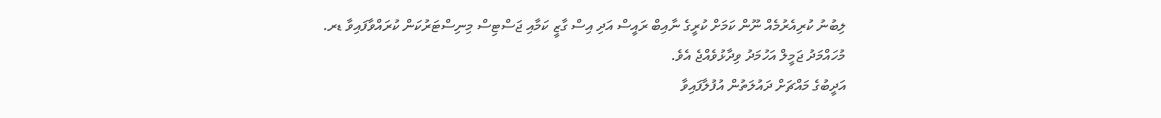ލިބުނު ކުރިއެރުމެއް ނޫން ކަމަށް ކުރީގެ ނާއިބް ރައީސް އަދި އިސް ގާޒީ ކަމާއި ޖަސްޓިސް މިނިސްޓަރުކަން ކުރައްވާފައިވާ ޑރ. މުހައްމަދު ޖަމީލް އަހުމަދު ވިދާޅުވެއްޖެ އެވެ.
އަދީބުގެ މައްޗަށް ދައުލަތުން އުފުލާފައިވާ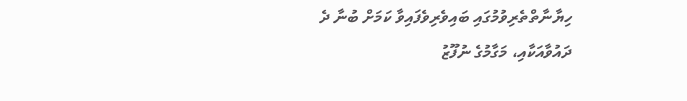ހިޔާނާތްތެރިވުމުގައި ބައިވެރިވެފައިވާ ކަމަށް ބުނާ ދެ ދައުވާއަކާއި، މަގާމުގެ ނުފޫޒު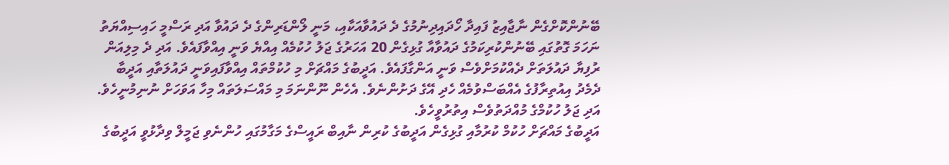ބޭނުންކޮށްގެން ނާޖާއިޒު ފައިދާ ހޯދައިދިނުމުގެ ދެ ދައުވާއަކާއި، މަނީ ލޯންޑަރިންގެ ދެ ދައުވާ އަދި ރަސްމީ ހައިސިއްޔަތު ނަހަމަ ގޮތުގައި ބޭނުންކުރިކަމުގެ ދައުވާއާ ގުޅިގެން 20 އަހަރުގެ ޖަލު ހުކުމެއް އިއްޔެ ވަނީ އިއްވާފައެވެ. އަދި ދެ މިލިއަން ރުފިޔާ ދައުލަތަށް ދެއްކުމަށްވެސް ވަނީ އަންގާފައެވެ. އަދީބުގެ މައްޗަށް މި ހުކުމްތައް އިއްވާފައިވަނީ ދައުލަތާއި އަދީބާ ދެމެދު އިއުތިރާފުގެ އެއްބަސްވުމެއް ހެދި އޭގެ ދަށުންނެވެ. އެހެން ނޫންނަމަ މި މައްސަލަތައް މިހާ އަވަހަށް ނުނިމުނީހެވެ. އަދި ޖަލު ހުކުމްގެ މުއްދަތުވެސް އިތުރުވީހެވެ.
އަދީބުގެ މައްޗަށް ހުކުމް ކުރުމާއި ގުޅިގެން އަދީބުގެ ކުރިން ނާއިބް ރައީސްގެ މަގާމުގައި ހުންނެވި ޖަމީލް ވިދާޅުވީ އަދީބުގެ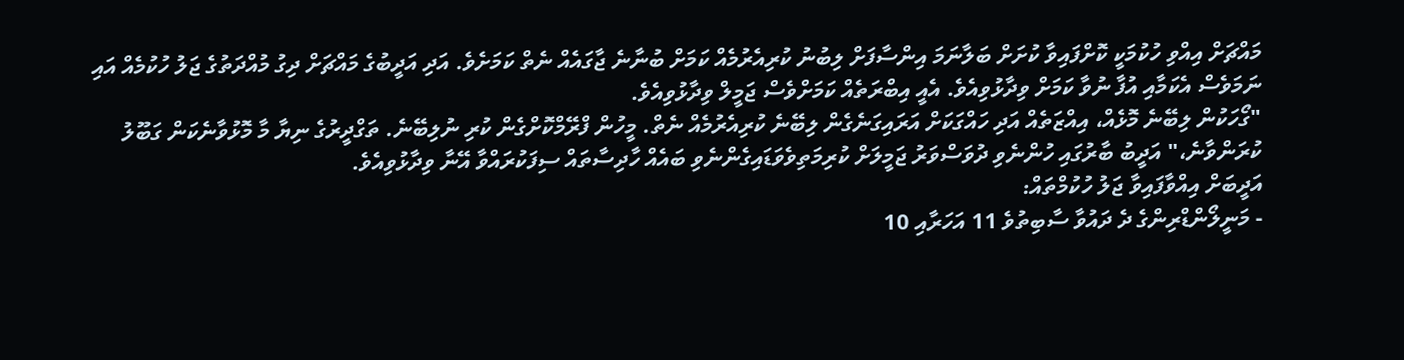މައްޗަށް އިއްވި ހުކުމަކީ ކޮށްފައިވާ ކުށަށް ބަލާނަމަ އިންސާފަށް ލިބުނު ކުރިއެރުމެއް ކަމަށް ބުނާނެ ޖާގައެއް ނެތް ކަމަށެވެ. އަދި އަދީބުގެ މައްޗަށް ދިގު މުއްދަތުގެ ޖަލު ހުކުމެއް އައި ނަމަވެސް އެކަމާއި އުފާ ނުވާ ކަމަށް ވިދާޅުވިއެވެ. އެއީ އިބްރަތެއް ކަމަށްވެސް ޖަމީލް ވިދާޅުވިއެވެ.
"ގޯހަކުން ލިބޭނެ މޮޅެއް، އިއްޒަތެއް އަދި ހައްގަކަށް އަރައިގަނެގެން ލިބޭނެ ކުރިއެރުމެއް ނެތް. މީހުން ފްރޭމްކޮށްގެން ކުރި ނުލިބޭނެ. ތަގްދީރުގެ ނިޔާ މާ މޮޅުވާނެކަން ގަބޫލު ކުރަންވާނެ،" އަދީބު ބާރުގައި ހުންނެވި ދުވަސްވަރު ޖަމީލަށް ކުރިމަތިވެވަޑައިގެންނެވި ބައެއް ހާދިސާތައް ސިފަކުރައްވާ އޭނާ ވިދާޅުވިއެވެ.
އަދީބަށް އިއްވާފައިވާ ޖަލު ހުކުމްތައް:
- މަނީލޯންޑްރިންގެ ދެ ދައުވާ ސާބިތުވެ 11 އަހަރާއި 10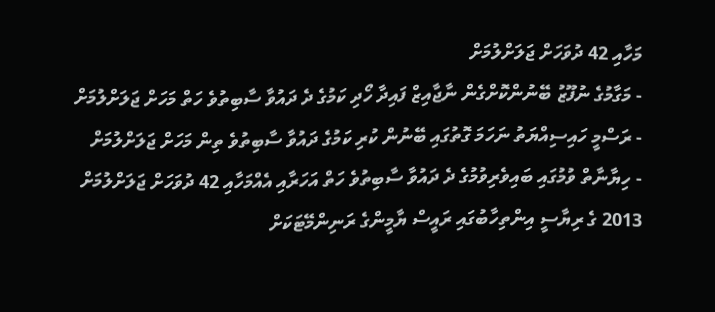މަހާއި 42 ދުވަހަށް ޖަލަށްލުމަށް
- މަގާމުގެ ނުފޫޒު ބޭނުންކޮށްގެން ނާޖާއިޒް ފައިދާ ހޯދި ކަމުގެ ދެ ދައުވާ ސާބިތުވެ ހަތް މަހަށް ޖަލަށްލުމަށް
- ރަސްމީ ހައިސިއްޔަތު ނަހަމަ ގޮތުގައި ބޭނުން ކުރި ކަމުގެ ދައުވާ ސާބިތުވެ ތިން މަހަށް ޖަލަށްލުމަށް
- ހިޔާނާތް ވުމުގައި ބައިވެރިވުމުގެ ދެ ދައުވާ ސާބިތުވެ ހަތް އަހަރާއި އެއްމަހާއި 42 ދުވަހަށް ޖަލަށްލުމަށް
2013 ގެ ރިޔާސީ އިންތިހާބުގައި ރައީސް ޔާމީންގެ ރަނިންމޭޓަކަށް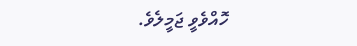ހޮއްވެވީ ޖަމީލެވެ.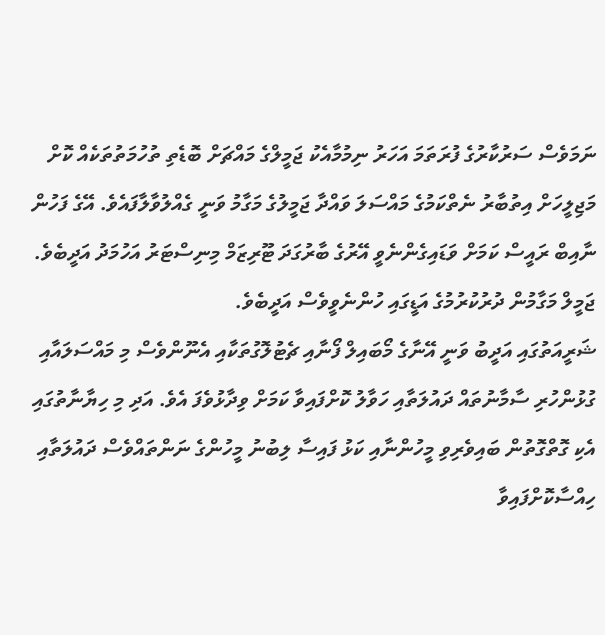ނަމަވެސް ސަރުކާރުގެ ފުރަތަމަ އަހަރު ނިމުމާއެކު ޖަމީލްގެ މައްޗަށް ބޮޑެތި ތުހުމަތުތަކެއް ކޮށް މަޖިލީހަށް އިތުބާރު ނެތްކަމުގެ މައްސަލަ ވައްދާ ޖަމީލުގެ މަގާމު ވަނީ ގެއްލުވާލާފައެވެ. އޭގެ ފަހުން ނާއިބް ރައީސް ކަމަށް ވަޑައިގެންނެވީ އޭރުގެ ބާރުގަދަ ޓޫރިޒަމް މިނިސްޓަރު އަހުމަދު އަދީބެވެ. ޖަމީލް މަގާމުން ދުރުކުރުމުގެ އަޑީގައި ހުންނެވީވެސް އަދީބެވެ.
ޝަރީއަތުގައި އަދީބު ވަނީ އޭނާގެ މޯބައިލް ފޯނާއި ޗެޓުލޮގުތަކާއި އެނޫންވެސް މި މައްސަލައާއި ގުޅުންހުރި ސާމާނުތައް ދައުލަތާއި ހަވާލު ކޮށްފައިވާ ކަމަށް ވިދާޅުވެފަ އެވެ. އަދި މި ހިޔާނާތުގައި އެކި ގޮތްގޮތުން ބައިވެރިވި މީހުންނާއި ކަޅު ފައިސާ ލިބުނު މީހުންގެ ނަންތައްވެސް ދައުލަތާއި ހިއްސާކޮށްފައިވާ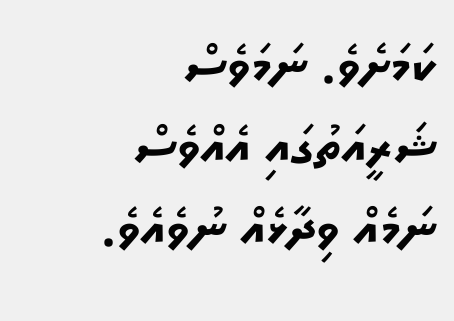ކަމަށެވެ. ނަމަވެސް ޝަރީއަތުގައި އެއްވެސް ނަމެއް ވިދާޅެއް ނުވެއެވެ.